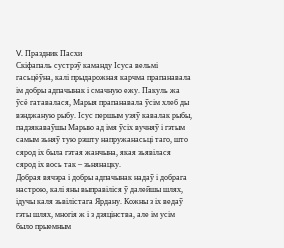V. Праздник Пасхи
Скіфапаль сустрэў каманду Ісуса вельмі гасьцёўна, калі прыдарожная карчма прапанавала ім добры адпачынак і смачную ежу. Пакуль жа ўсё гатавалася, Марыя прапанавала ўсім хлеб ды вэнджаную рыбу. Ісус першым узяў кавалак рыбы, падзякаваўшы Марыю ад імя ўсіх вучняў і гэтым самым зьняў тую рэшту напружанасьці таго, што сярод іх была гэтая жанчына, якая зьявілася сярод іх вось так – зьнянацку.
Добрая вячэра і добры адпачынак надаў і добрага настрою, калі яны выправіліся ў далейшы шлях, ідучы каля зьвілістага Ярдану. Кожны з іх ведаў гэты шлях, многія ж і з дзяцінства, але ім усім было прыемным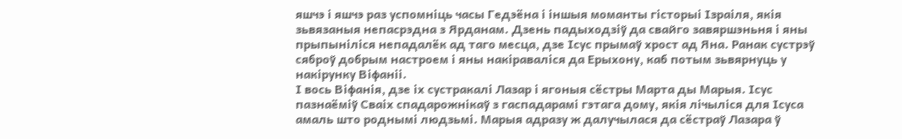яшчэ і яшчэ раз успомніць часы Гедэёна і іншыя моманты гісторыі Ізраіля, якія зьвязаныя непасрэдна з Ярданам. Дзень падыходзіў да свайго завяршэньня і яны прыпыніліся непадалёк ад таго месца, дзе Ісус прымаў хрост ад Яна. Ранак сустрэў сяброў добрым настроем і яны накіраваліся да Ерыхону, каб потым зьвярнуць у накірунку Віфаніі.
І вось Віфанія, дзе іх сустракалі Лазар і ягоныя сёстры Марта ды Марыя. Ісус пазнаёміў Сваіх спадарожнікаў з гаспадарамі гэтага дому, якія лічыліся для Ісуса амаль што роднымі людзьмі. Марыя адразу ж далучылася да сёстраў Лазара ў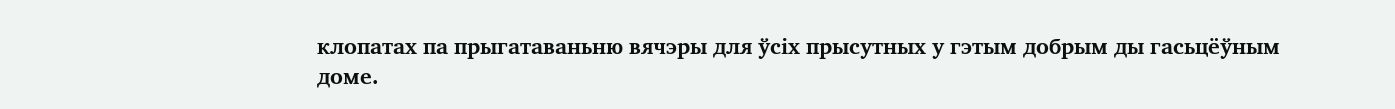клопатах па прыгатаваньню вячэры для ўсіх прысутных у гэтым добрым ды гасьцёўным доме.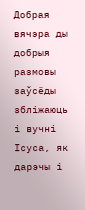Добрая вячэра ды добрыя размовы заўсёды збліжаюць і вучні Ісуса, як дарэчы і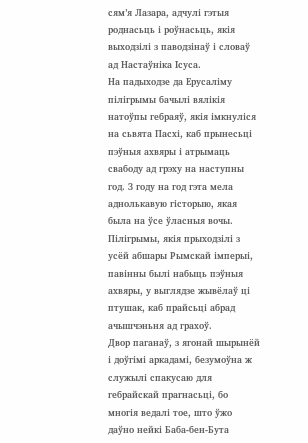сям’я Лазара, адчулі гэтыя роднасьць і роўнасьць, якія выходзілі з паводзінаў і словаў ад Настаўніка Ісуса.
На падыходзе да Ерусаліму пілігрымы бачылі вялікія натоўпы гебраяў, якія імкнуліся на сьвята Пасхі, каб прынесьці пэўныя ахвяры і атрымаць свабоду ад грэху на наступны год. З году на год гэта мела аднолькавую гісторыю, якая была на ўсе ўласныя вочы. Пілігрымы, якія прыходзілі з усёй абшары Рымскай імперыі, павінны былі набыць пэўныя ахвяры, у выглядзе жывёлаў ці птушак, каб прайсьці абрад ачышчэньня ад грахоў.
Двор паганаў, з ягонай шырынёй і доўгімі аркадамі, безумоўна ж служылі спакусаю для гебрайскай прагнасьці, бо многія ведалі тое, што ўжо даўно нейкі Баба-бен-Бута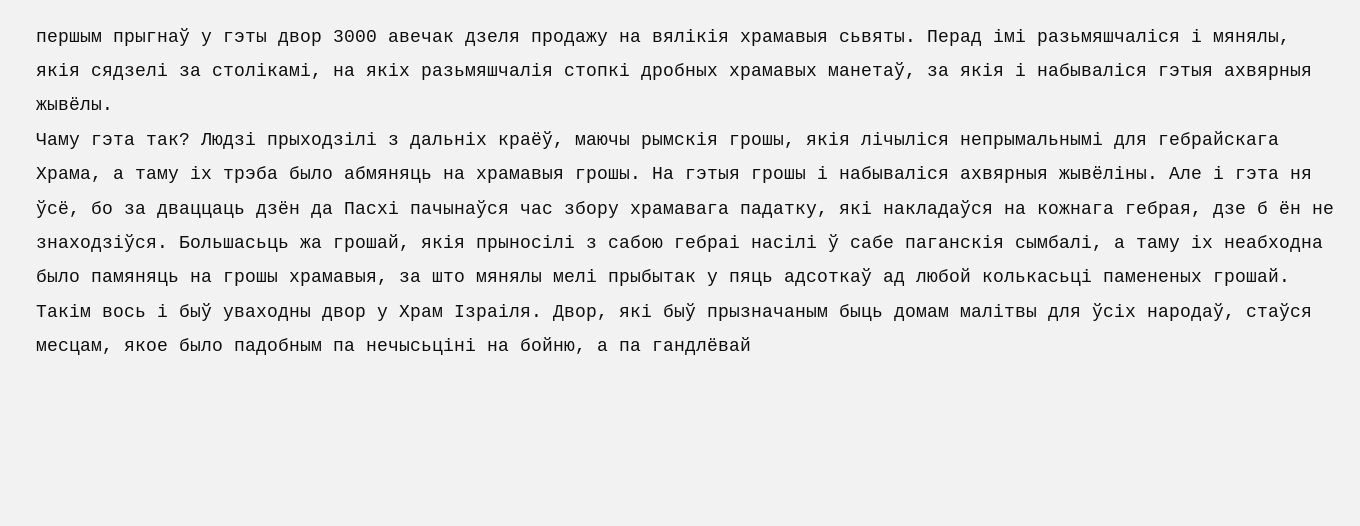першым прыгнаў у гэты двор 3000 авечак дзеля продажу на вялікія храмавыя сьвяты. Перад імі разьмяшчаліся і мянялы, якія сядзелі за столікамі, на якіх разьмяшчалія стопкі дробных храмавых манетаў, за якія і набываліся гэтыя ахвярныя жывёлы.
Чаму гэта так? Людзі прыходзілі з дальніх краёў, маючы рымскія грошы, якія лічыліся непрымальнымі для гебрайскага Храма, а таму іх трэба было абмяняць на храмавыя грошы. На гэтыя грошы і набываліся ахвярныя жывёліны. Але і гэта ня ўсё, бо за дваццаць дзён да Пасхі пачынаўся час збору храмавага падатку, які накладаўся на кожнага гебрая, дзе б ён не знаходзіўся. Большасьць жа грошай, якія прыносілі з сабою гебраі насілі ў сабе паганскія сымбалі, а таму іх неабходна было памяняць на грошы храмавыя, за што мянялы мелі прыбытак у пяць адсоткаў ад любой колькасьці памененых грошай.
Такім вось і быў уваходны двор у Храм Ізраіля. Двор, які быў прызначаным быць домам малітвы для ўсіх народаў, стаўся месцам, якое было падобным па нечысьціні на бойню, а па гандлёвай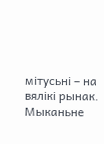мітусьні – на вялікі рынак. Мыканьне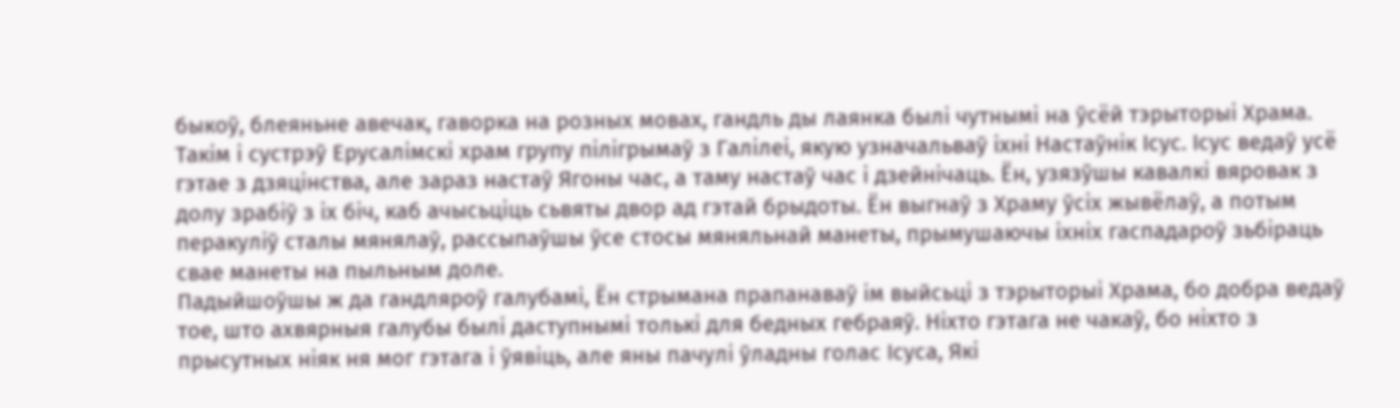быкоў, блеяньне авечак, гаворка на розных мовах, гандль ды лаянка былі чутнымі на ўсёй тэрыторыі Храма.
Такім і сустрэў Ерусалімскі храм групу пілігрымаў з Галілеі, якую узначальваў іхні Настаўнік Ісус. Ісус ведаў усё гэтае з дзяцінства, але зараз настаў Ягоны час, а таму настаў час і дзейнічаць. Ён, узязўшы кавалкі вяровак з долу зрабіў з іх біч, каб ачысьціць сьвяты двор ад гэтай брыдоты. Ён выгнаў з Храму ўсіх жывёлаў, а потым перакуліў сталы мянялаў, рассыпаўшы ўсе стосы мяняльнай манеты, прымушаючы іхніх гаспадароў зьбіраць свае манеты на пыльным доле.
Падыйшоўшы ж да гандляроў галубамі, Ён стрымана прапанаваў ім выйсьці з тэрыторыі Храма, бо добра ведаў тое, што ахвярныя галубы былі даступнымі толькі для бедных гебраяў. Ніхто гэтага не чакаў, бо ніхто з прысутных ніяк ня мог гэтага і ўявіць, але яны пачулі ўладны голас Ісуса, Які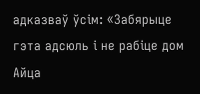адказваў ўсім: «Забярыце гэта адсюль і не рабіце дом Айца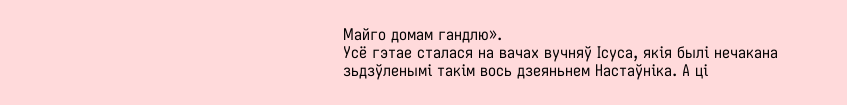Майго домам гандлю».
Усё гэтае сталася на вачах вучняў Ісуса, якія былі нечакана зьдзўленымі такім вось дзеяньнем Настаўніка. А ці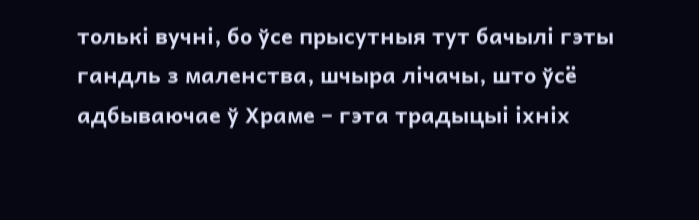толькі вучні, бо ўсе прысутныя тут бачылі гэты гандль з маленства, шчыра лічачы, што ўсё адбываючае ў Храме – гэта традыцыі іхніх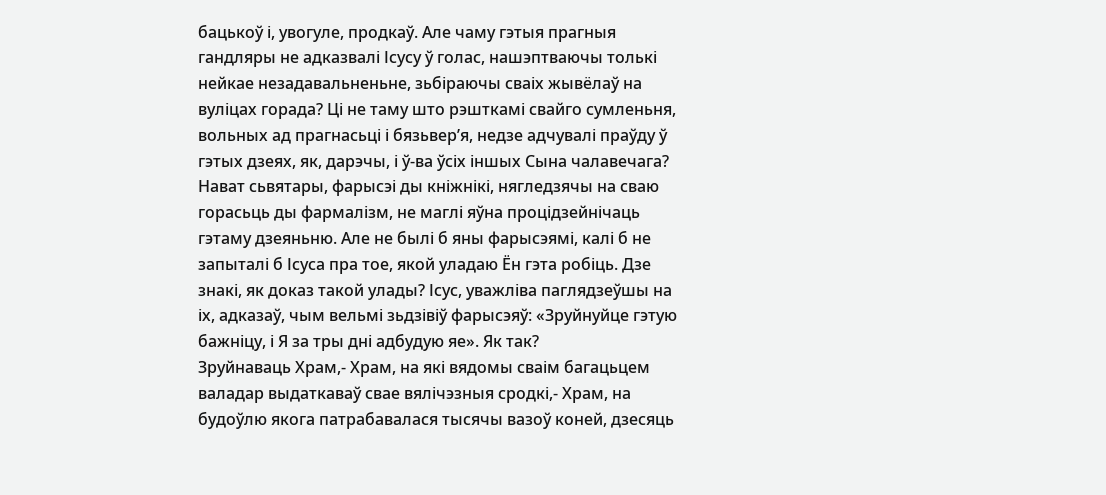бацькоў і, увогуле, продкаў. Але чаму гэтыя прагныя гандляры не адказвалі Ісусу ў голас, нашэптваючы толькі нейкае незадавальненьне, зьбіраючы сваіх жывёлаў на вуліцах горада? Ці не таму што рэшткамі свайго сумленьня, вольных ад прагнасьці і бязьвер’я, недзе адчувалі праўду ў гэтых дзеях, як, дарэчы, і ў-ва ўсіх іншых Сына чалавечага?
Нават сьвятары, фарысэі ды кніжнікі, нягледзячы на сваю горасьць ды фармалізм, не маглі яўна процідзейнічаць гэтаму дзеяньню. Але не былі б яны фарысэямі, калі б не запыталі б Ісуса пра тое, якой уладаю Ён гэта робіць. Дзе знакі, як доказ такой улады? Ісус, уважліва паглядзеўшы на іх, адказаў, чым вельмі зьдзівіў фарысэяў: «Зруйнуйце гэтую бажніцу, і Я за тры дні адбудую яе». Як так?
Зруйнаваць Храм,- Храм, на які вядомы сваім багацьцем валадар выдаткаваў свае вялічэзныя сродкі,- Храм, на будоўлю якога патрабавалася тысячы вазоў коней, дзесяць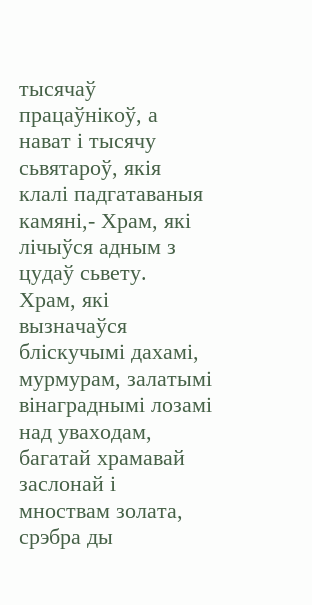тысячаў працаўнікоў, а нават і тысячу сьвятароў, якія клалі падгатаваныя камяні,- Храм, які лічыўся адным з цудаў сьвету.
Храм, які вызначаўся бліскучымі дахамі, мурмурам, залатымі вінаграднымі лозамі над уваходам, багатай храмавай заслонай і мноствам золата, срэбра ды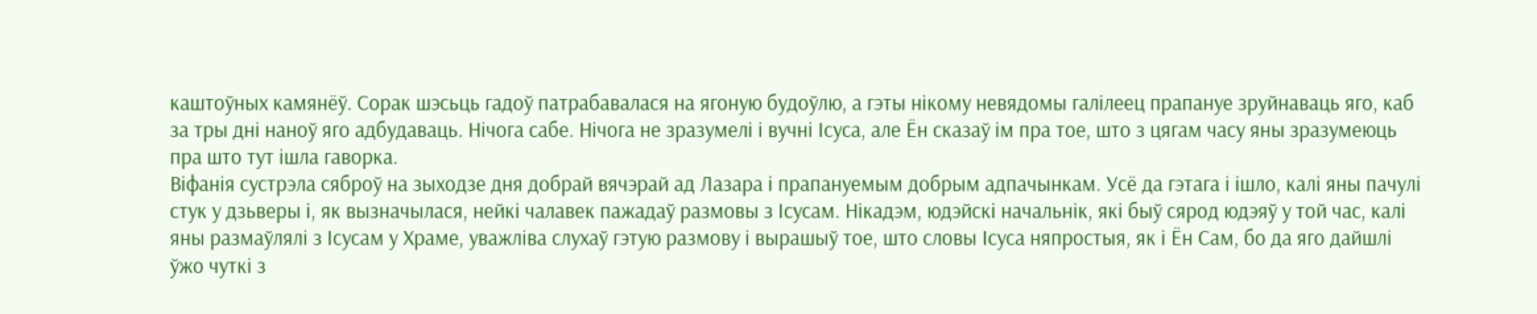каштоўных камянёў. Сорак шэсьць гадоў патрабавалася на ягоную будоўлю, а гэты нікому невядомы галілеец прапануе зруйнаваць яго, каб за тры дні наноў яго адбудаваць. Нічога сабе. Нічога не зразумелі і вучні Ісуса, але Ён сказаў ім пра тое, што з цягам часу яны зразумеюць пра што тут ішла гаворка.
Віфанія сустрэла сяброў на зыходзе дня добрай вячэрай ад Лазара і прапануемым добрым адпачынкам. Усё да гэтага і ішло, калі яны пачулі стук у дзьверы і, як вызначылася, нейкі чалавек пажадаў размовы з Ісусам. Нікадэм, юдэйскі начальнік, які быў сярод юдэяў у той час, калі яны размаўлялі з Ісусам у Храме, уважліва слухаў гэтую размову і вырашыў тое, што словы Ісуса няпростыя, як і Ён Сам, бо да яго дайшлі ўжо чуткі з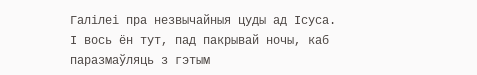Галілеі пра незвычайныя цуды ад Ісуса.
І вось ён тут, пад пакрывай ночы, каб паразмаўляць з гэтым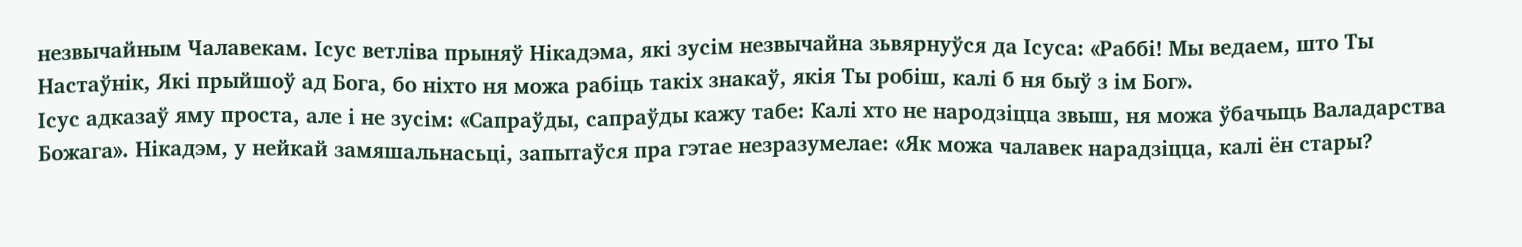незвычайным Чалавекам. Ісус ветліва прыняў Нікадэма, які зусім незвычайна зьвярнуўся да Ісуса: «Раббі! Мы ведаем, што Ты Настаўнік, Які прыйшоў ад Бога, бо ніхто ня можа рабіць такіх знакаў, якія Ты робіш, калі б ня быў з ім Бог».
Ісус адказаў яму проста, але і не зусім: «Сапраўды, сапраўды кажу табе: Калі хто не народзіцца звыш, ня можа ўбачыць Валадарства Божага». Нікадэм, у нейкай замяшальнасьці, запытаўся пра гэтае незразумелае: «Як можа чалавек нарадзіцца, калі ён стары?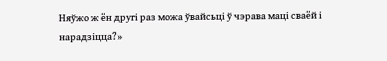Няўжо ж ён другі раз можа ўвайсьці ў чэрава маці сваёй і нарадзіцца?»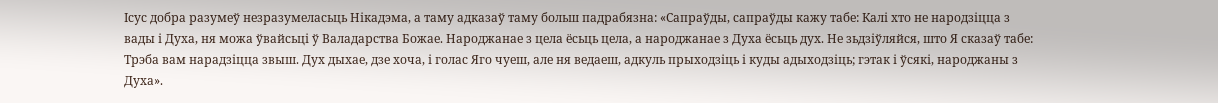Ісус добра разумеў незразумеласьць Нікадэма, а таму адказаў таму больш падрабязна: «Сапраўды, сапраўды кажу табе: Калі хто не народзіцца з вады і Духа, ня можа ўвайсьці ў Валадарства Божае. Народжанае з цела ёсьць цела, а народжанае з Духа ёсьць дух. Не зьдзіўляйся, што Я сказаў табе: Трэба вам нарадзіцца звыш. Дух дыхае, дзе хоча, і голас Яго чуеш, але ня ведаеш, адкуль прыходзіць і куды адыходзіць; гэтак і ўсякі, народжаны з Духа».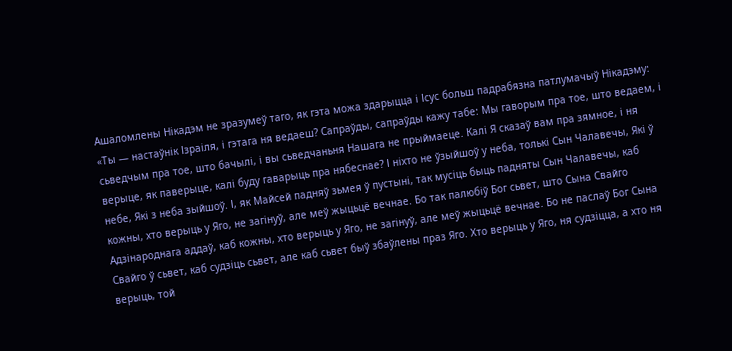Ашаломлены Нікадэм не зразумеў таго, як гэта можа здарыцца і Ісус больш падрабязна патлумачыў Нікадэму: «Ты — настаўнік Ізраіля, і гэтага ня ведаеш? Сапраўды, сапраўды кажу табе: Мы гаворым пра тое, што ведаем, і сьведчым пра тое, што бачылі, і вы сьведчаньня Нашага не прыймаеце. Калі Я сказаў вам пра зямное, і ня верыце, як паверыце, калі буду гаварыць пра нябеснае? І ніхто не ўзыйшоў у неба, толькі Сын Чалавечы, Які ў небе, Які з неба зыйшоў. І, як Майсей падняў зьмея ў пустыні, так мусіць быць падняты Сын Чалавечы, каб кожны, хто верыць у Яго, не загінуў, але меў жыцьцё вечнае. Бо так палюбіў Бог сьвет, што Сына Свайго Адзінароднага аддаў, каб кожны, хто верыць у Яго, не загінуў, але меў жыцьцё вечнае. Бо не паслаў Бог Сына Свайго ў сьвет, каб судзіць сьвет, але каб сьвет быў збаўлены праз Яго. Хто верыць у Яго, ня судзіцца, а хто ня верыць, той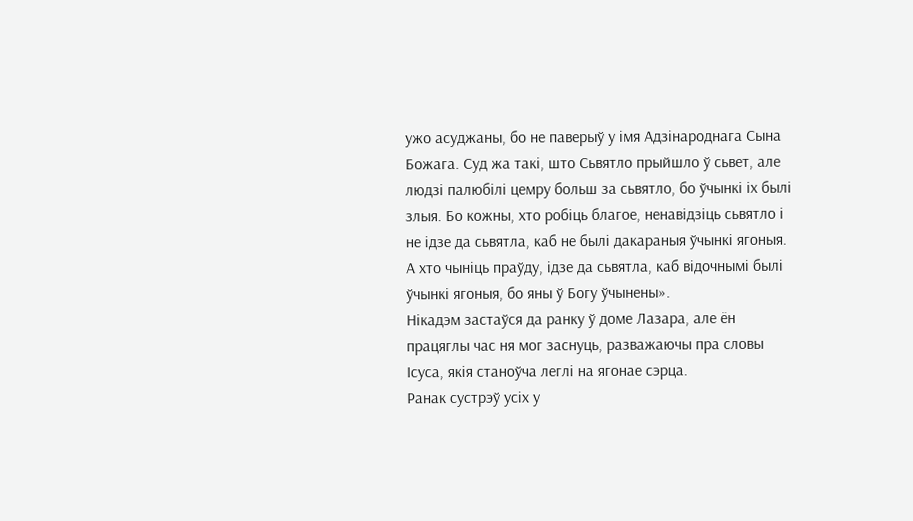ужо асуджаны, бо не паверыў у імя Адзінароднага Сына Божага. Суд жа такі, што Сьвятло прыйшло ў сьвет, але людзі палюбілі цемру больш за сьвятло, бо ўчынкі іх былі злыя. Бо кожны, хто робіць благое, ненавідзіць сьвятло і не ідзе да сьвятла, каб не былі дакараныя ўчынкі ягоныя. А хто чыніць праўду, ідзе да сьвятла, каб відочнымі былі ўчынкі ягоныя, бо яны ў Богу ўчынены».
Нікадэм застаўся да ранку ў доме Лазара, але ён працяглы час ня мог заснуць, разважаючы пра словы Ісуса, якія станоўча леглі на ягонае сэрца.
Ранак сустрэў усіх у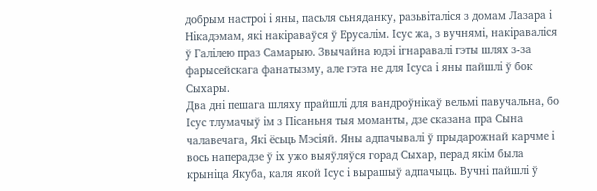добрым настроі і яны, пасьля сьняданку, разьвіталіся з домам Лазара і Нікадэмам, які накіраваўся ў Ерусалім. Ісус жа, з вучнямі, накіраваліся ў Галілею праз Самарыю. Звычайна юдэі ігнаравалі гэты шлях з-за фарысейскага фанатызму, але гэта не для Ісуса і яны пайшлі ў бок Сыхары.
Два дні пешага шляху прайшлі для вандроўнікаў вельмі павучальна, бо Ісус тлумачыў ім з Пісаньня тыя моманты, дзе сказана пра Сына чалавечага, Які ёсьць Мэсіяй. Яны адпачывалі ў прыдарожнай карчме і вось наперадзе ў іх ужо выяўляўся горад Сыхар, перад якім была крыніца Якуба, каля якой Ісус і вырашыў адпачыць. Вучні пайшлі ў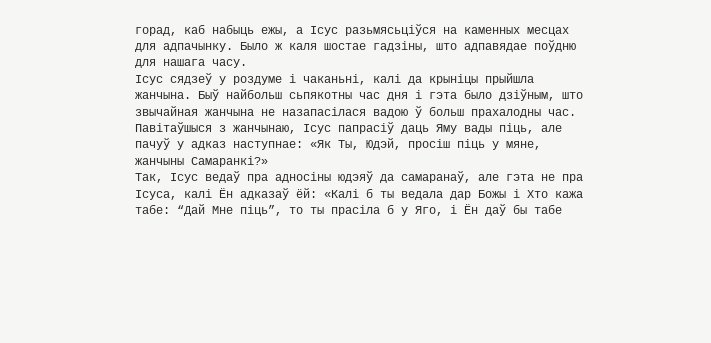горад, каб набыць ежы, а Ісус разьмясьціўся на каменных месцах для адпачынку. Было ж каля шостае гадзіны, што адпавядае поўдню для нашага часу.
Ісус сядзеў у роздуме і чаканьні, калі да крыніцы прыйшла жанчына. Быў найбольш сьпякотны час дня і гэта было дзіўным, што звычайная жанчына не назапасілася вадою ў больш прахалодны час. Павітаўшыся з жанчынаю, Ісус папрасіў даць Яму вады піць, але пачуў у адказ наступнае: «Як Ты, Юдэй, просіш піць у мяне, жанчыны Самаранкі?»
Так, Ісус ведаў пра адносіны юдэяў да самаранаў, але гэта не пра Ісуса, калі Ён адказаў ёй: «Калі б ты ведала дар Божы і Хто кажа табе: “Дай Мне піць”, то ты прасіла б у Яго, і Ён даў бы табе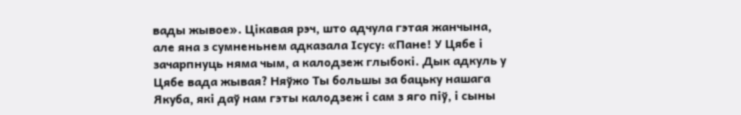вады жывое». Цікавая рэч, што адчула гэтая жанчына, але яна з сумненьнем адказала Ісусу: «Пане! У Цябе і зачарпнуць няма чым, а калодзеж глыбокі. Дык адкуль у Цябе вада жывая? Няўжо Ты большы за бацьку нашага Якуба, які даў нам гэты калодзеж і сам з яго піў, і сыны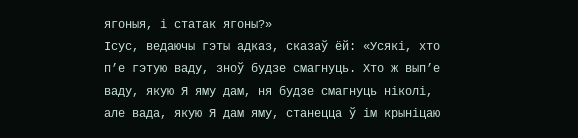ягоныя, і статак ягоны?»
Ісус, ведаючы гэты адказ, сказаў ёй: «Усякі, хто п’е гэтую ваду, зноў будзе смагнуць. Хто ж вып’е ваду, якую Я яму дам, ня будзе смагнуць ніколі, але вада, якую Я дам яму, станецца ў ім крыніцаю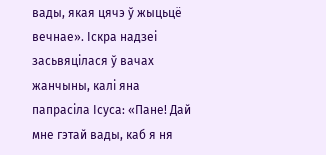вады, якая цячэ ў жыцьцё вечнае». Іскра надзеі засьвяцілася ў вачах жанчыны, калі яна папрасіла Ісуса: «Пане! Дай мне гэтай вады, каб я ня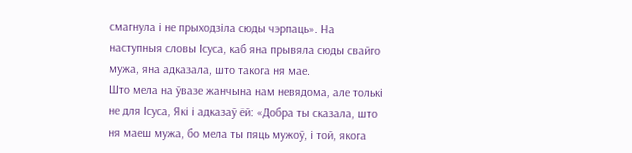смагнула і не прыходзіла сюды чэрпаць». На наступныя словы Ісуса, каб яна прывяла сюды свайго мужа, яна адказала, што такога ня мае.
Што мела на ўвазе жанчына нам невядома, але толькі не для Ісуса, Які і адказаў ёй: «Добра ты сказала, што ня маеш мужа, бо мела ты пяць мужоў, і той, якога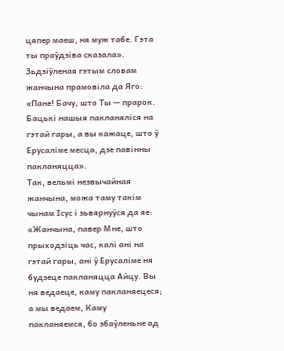цяпер маеш, ня муж табе. Гэта ты праўдзіва сказала». Зьдзіўленая гэтым словам жанчына прамовіла да Яго: «Пане! Бачу, што Ты — прарок. Бацькі нашыя пакланяліся на гэтай гары, а вы кажаце, што ў Ерусаліме месца, дзе павінны пакланяцца».
Так, вельмі незвычайная жанчына, можа таму такім чынам Ісус і зьвярнуўся да яе: «Жанчына, павер Мне, што прыходзіць час, калі ані на гэтай гары, ані ў Ерусаліме ня будзеце пакланяцца Айцу. Вы ня ведаеце, каму пакланяецеся; а мы ведаем, Каму пакланяемся, бо збаўленьне ад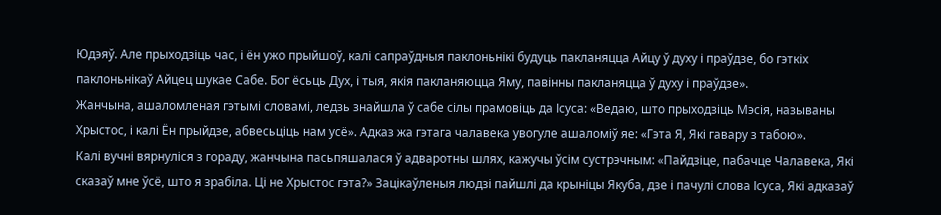Юдэяў. Але прыходзіць час, і ён ужо прыйшоў, калі сапраўдныя паклоньнікі будуць пакланяцца Айцу ў духу і праўдзе, бо гэткіх паклоньнікаў Айцец шукае Сабе. Бог ёсьць Дух, і тыя, якія пакланяюцца Яму, павінны пакланяцца ў духу і праўдзе».
Жанчына, ашаломленая гэтымі словамі, ледзь знайшла ў сабе сілы прамовіць да Ісуса: «Ведаю, што прыходзіць Мэсія, называны Хрыстос, і калі Ён прыйдзе, абвесьціць нам усё». Адказ жа гэтага чалавека увогуле ашаломіў яе: «Гэта Я, Які гавару з табою».
Калі вучні вярнуліся з гораду, жанчына пасьпяшалася ў адваротны шлях, кажучы ўсім сустрэчным: «Пайдзіце, пабачце Чалавека, Які сказаў мне ўсё, што я зрабіла. Ці не Хрыстос гэта?» Зацікаўленыя людзі пайшлі да крыніцы Якуба, дзе і пачулі слова Ісуса, Які адказаў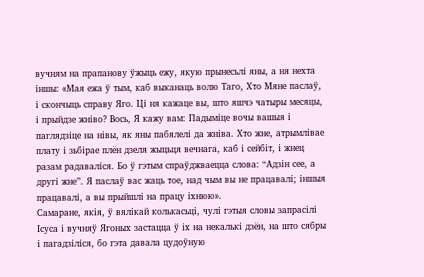вучням на прапанову ўжыць ежу, якую прынесьлі яны, а ня нехта іншы: «Мая ежа ў тым, каб выканаць волю Таго, Хто Мяне паслаў, і скончыць справу Яго. Ці ня кажаце вы, што яшчэ чатыры месяцы, і прыйдзе жніво? Вось, Я кажу вам: Падыміце вочы вашыя і паглядзіце на нівы, як яны пабялелі да жніва. Хто жне, атрымлівае плату і зьбірае плён дзеля жыцьця вечнага, каб і сейбіт, і жнец разам радаваліся. Бо ў гэтым спраўджваецца слова: “Адзін сее, а другі жне”. Я паслаў вас жаць тое, над чым вы не працавалі; іншыя працавалі, а вы прыйшлі на працу іхнюю».
Самаране, якія, ў вялікай колькасьці, чулі гэтыя словы запрасілі Ісуса і вучняў Ягоных застацца ў іх на некалькі дзён, на што сябры і пагадзіліся, бо гэта давала цудоўную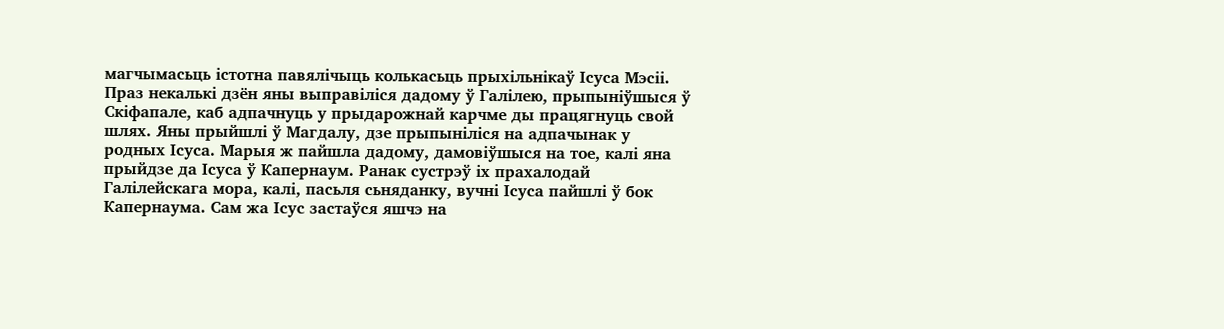магчымасьць істотна павялічыць колькасьць прыхільнікаў Ісуса Мэсіі.
Праз некалькі дзён яны выправіліся дадому ў Галілею, прыпыніўшыся ў Скіфапале, каб адпачнуць у прыдарожнай карчме ды працягнуць свой шлях. Яны прыйшлі ў Магдалу, дзе прыпыніліся на адпачынак у родных Ісуса. Марыя ж пайшла дадому, дамовіўшыся на тое, калі яна прыйдзе да Ісуса ў Капернаум. Ранак сустрэў іх прахалодай Галілейскага мора, калі, пасьля сьняданку, вучні Ісуса пайшлі ў бок Капернаума. Сам жа Ісус застаўся яшчэ на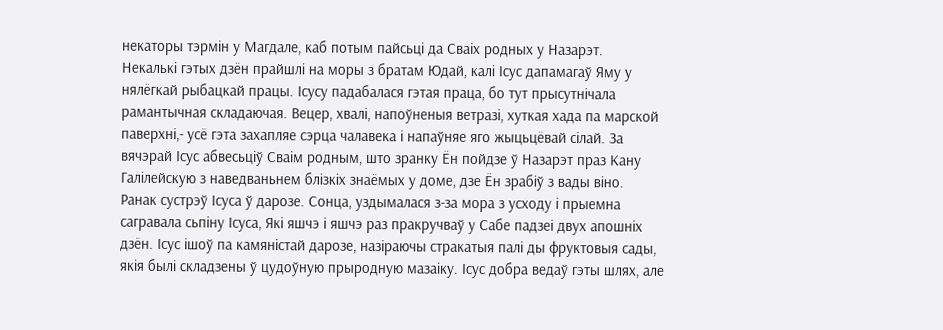некаторы тэрмін у Магдале, каб потым пайсьці да Сваіх родных у Назарэт.
Некалькі гэтых дзён прайшлі на моры з братам Юдай, калі Ісус дапамагаў Яму у нялёгкай рыбацкай працы. Ісусу падабалася гэтая праца, бо тут прысутнічала рамантычная складаючая. Вецер, хвалі, напоўненыя ветразі, хуткая хада па марской паверхні,- усё гэта захапляе сэрца чалавека і напаўняе яго жыцьцёвай сілай. За вячэрай Ісус абвесьціў Сваім родным, што зранку Ён пойдзе ў Назарэт праз Кану Галілейскую з наведваньнем блізкіх знаёмых у доме, дзе Ён зрабіў з вады віно.
Ранак сустрэў Ісуса ў дарозе. Сонца, уздымалася з-за мора з усходу і прыемна сагравала сьпіну Ісуса, Які яшчэ і яшчэ раз пракручваў у Сабе падзеі двух апошніх дзён. Ісус ішоў па камяністай дарозе, назіраючы стракатыя палі ды фруктовыя сады, якія былі складзены ў цудоўную прыродную мазаіку. Ісус добра ведаў гэты шлях, але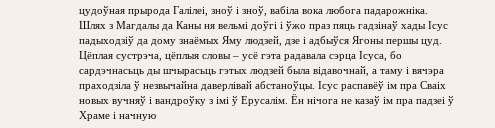цудоўная прырода Галілеі, зноў і зноў, вабіла вока любога падарожніка.
Шлях з Магдалы да Каны ня вельмі доўгі і ўжо праз пяць гадзінаў хады Ісус падыходзіў да дому знаёмых Яму людзей, дзе і адбыўся Ягоны першы цуд. Цёплая сустрэча, цёплыя словы – усё гэта радавала сэрца Ісуса, бо сардэчнасьць ды шчырасьць гэтых людзей была відавочнай, а таму і вячэра праходзіла ў незвычайна даверлівай абстаноўцы. Ісус распавёў ім пра Сваіх новых вучняў і вандроўку з імі ў Ерусалім. Ён нічога не казаў ім пра падзеі ў Храме і начную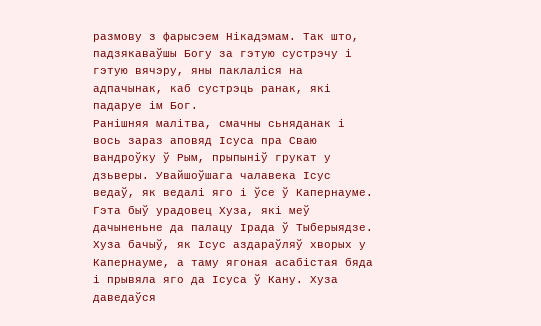размову з фарысэем Нікадэмам. Так што, падзякаваўшы Богу за гэтую сустрэчу і гэтую вячэру, яны паклаліся на адпачынак, каб сустрэць ранак, які падаруе ім Бог.
Ранішняя малітва, смачны сьняданак і вось зараз аповяд Ісуса пра Сваю вандроўку ў Рым, прыпыніў грукат у дзьверы. Увайшоўшага чалавека Ісус ведаў, як ведалі яго і ўсе ў Капернауме. Гэта быў урадовец Хуза, які меў дачыненьне да палацу Ірада ў Тыберыядзе. Хуза бачыў, як Ісус аздараўляў хворых у Капернауме, а таму ягоная асабістая бяда і прывяла яго да Ісуса ў Кану. Хуза даведаўся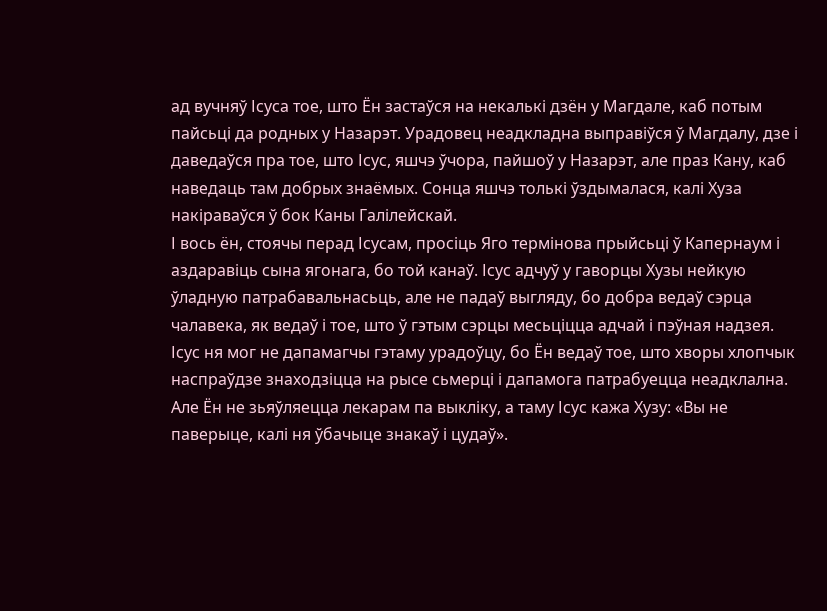ад вучняў Ісуса тое, што Ён застаўся на некалькі дзён у Магдале, каб потым пайсьці да родных у Назарэт. Урадовец неадкладна выправіўся ў Магдалу, дзе і даведаўся пра тое, што Ісус, яшчэ ўчора, пайшоў у Назарэт, але праз Кану, каб наведаць там добрых знаёмых. Сонца яшчэ толькі ўздымалася, калі Хуза накіраваўся ў бок Каны Галілейскай.
І вось ён, стоячы перад Ісусам, просіць Яго термінова прыйсьці ў Капернаум і аздаравіць сына ягонага, бо той канаў. Ісус адчуў у гаворцы Хузы нейкую ўладную патрабавальнасьць, але не падаў выгляду, бо добра ведаў сэрца чалавека, як ведаў і тое, што ў гэтым сэрцы месьціцца адчай і пэўная надзея. Ісус ня мог не дапамагчы гэтаму урадоўцу, бо Ён ведаў тое, што хворы хлопчык наспраўдзе знаходзіцца на рысе сьмерці і дапамога патрабуецца неадклална. Але Ён не зьяўляецца лекарам па выкліку, а таму Ісус кажа Хузу: «Вы не паверыце, калі ня ўбачыце знакаў і цудаў».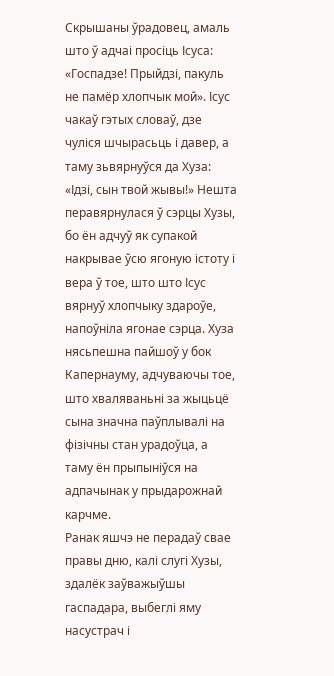Скрышаны ўрадовец, амаль што ў адчаі просіць Ісуса: «Госпадзе! Прыйдзі, пакуль не памёр хлопчык мой». Ісус чакаў гэтых словаў, дзе чуліся шчырасьць і давер, а таму зьвярнуўся да Хуза: «Ідзі, сын твой жывы!» Нешта перавярнулася ў сэрцы Хузы, бо ён адчуў як супакой накрывае ўсю ягоную істоту і вера ў тое, што што Ісус вярнуў хлопчыку здароўе, напоўніла ягонае сэрца. Хуза нясьпешна пайшоў у бок Капернауму, адчуваючы тое, што хваляваньні за жыцьцё сына значна паўплывалі на фізічны стан урадоўца, а таму ён прыпыніўся на адпачынак у прыдарожнай карчме.
Ранак яшчэ не перадаў свае правы дню, калі слугі Хузы, здалёк заўважыўшы гаспадара, выбеглі яму насустрач і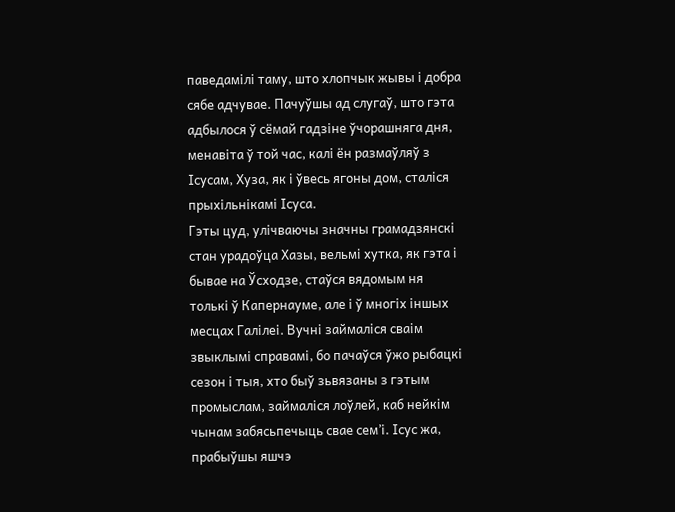паведамілі таму, што хлопчык жывы і добра сябе адчувае. Пачуўшы ад слугаў, што гэта адбылося ў сёмай гадзіне ўчорашняга дня, менавіта ў той час, калі ён размаўляў з Ісусам, Хуза, як і ўвесь ягоны дом, сталіся прыхільнікамі Ісуса.
Гэты цуд, улічваючы значны грамадзянскі стан урадоўца Хазы, вельмі хутка, як гэта і бывае на Ўсходзе, стаўся вядомым ня толькі ў Капернауме, але і ў многіх іншых месцах Галілеі. Вучні займаліся сваім звыклымі справамі, бо пачаўся ўжо рыбацкі сезон і тыя, хто быў зьвязаны з гэтым промыслам, займаліся лоўлей, каб нейкім чынам забясьпечыць свае сем’і. Ісус жа, прабыўшы яшчэ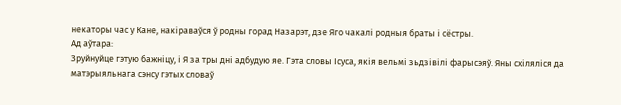некаторы час у Кане, накіраваўся ў родны горад Назарэт, дзе Яго чакалі родныя браты і сёстры.
Ад аўтара:
Зруйнуйце гэтую бажніцу, і Я за тры дні адбудую яе. Гэта словы Ісуса, якія вельмі зьдзівілі фарысэяў. Яны схіляліся да матэрыяльнага сэнсу гэтых словаў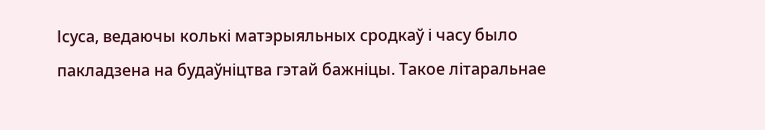Ісуса, ведаючы колькі матэрыяльных сродкаў і часу было пакладзена на будаўніцтва гэтай бажніцы. Такое літаральнае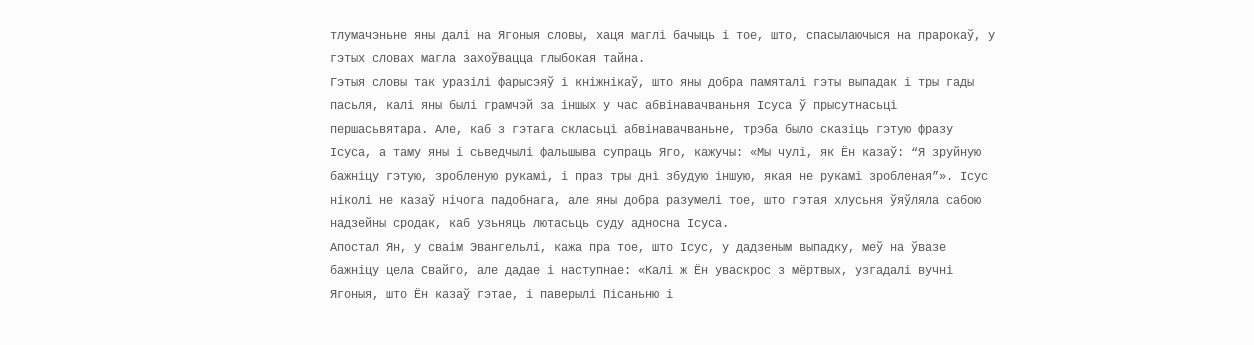тлумачэньне яны далі на Ягоныя словы, хаця маглі бачыць і тое, што, спасылаючыся на прарокаў, у гэтых словах магла захоўвацца глыбокая тайна.
Гэтыя словы так уразілі фарысэяў і кніжнікаў, што яны добра памяталі гэты выпадак і тры гады пасьля, калі яны былі грамчэй за іншых у час абвінавачваньня Ісуса ў прысутнасьці першасьвятара. Але, каб з гэтага скласьці абвінавачваньне, трэба было сказіць гэтую фразу Ісуса, а таму яны і сьведчылі фальшыва супраць Яго, кажучы: «Мы чулі, як Ён казаў: “Я зруйную бажніцу гэтую, зробленую рукамі, і праз тры дні збудую іншую, якая не рукамі зробленая”». Ісус ніколі не казаў нічога падобнага, але яны добра разумелі тое, што гэтая хлусьня ўяўляла сабою надзейны сродак, каб узьняць лютасьць суду адносна Ісуса.
Апостал Ян, у сваім Эвангельлі, кажа пра тое, што Ісус, у дадзеным выпадку, меў на ўвазе бажніцу цела Свайго, але дадае і наступнае: «Калі ж Ён уваскрос з мёртвых, узгадалі вучні Ягоныя, што Ён казаў гэтае, і паверылі Пісаньню і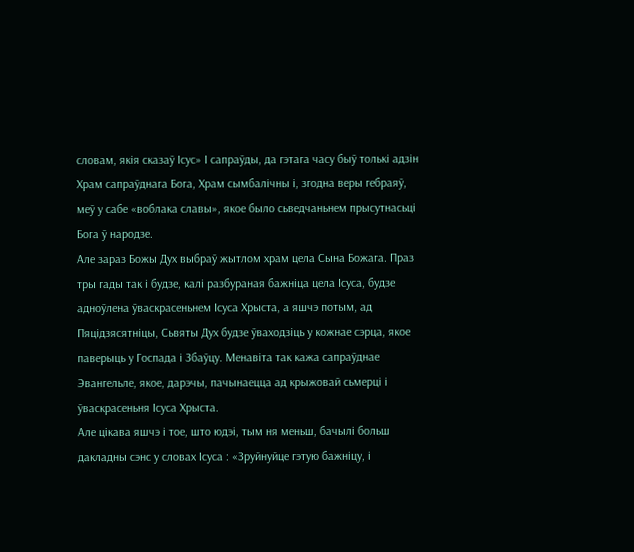словам, якія сказаў Ісус» І сапраўды, да гэтага часу быў толькі адзін Храм сапраўднага Бога, Храм сымбалічны і, згодна веры гебраяў, меў у сабе «воблака славы», якое было сьведчаньнем прысутнасьці Бога ў народзе.
Але зараз Божы Дух выбраў жытлом храм цела Сына Божага. Праз тры гады так і будзе, калі разбураная бажніца цела Ісуса, будзе адноўлена ўваскрасеньнем Ісуса Хрыста, а яшчэ потым, ад Пяцідзясятніцы, Сьвяты Дух будзе ўваходзіць у кожнае сэрца, якое паверыць у Госпада і Збаўцу. Менавіта так кажа сапраўднае Эвангельле, якое, дарэчы, пачынаецца ад крыжовай сьмерці і ўваскрасеньня Ісуса Хрыста.
Але цікава яшчэ і тое, што юдэі, тым ня меньш, бачылі больш дакладны сэнс у словах Ісуса : «Зруйнуйце гэтую бажніцу, і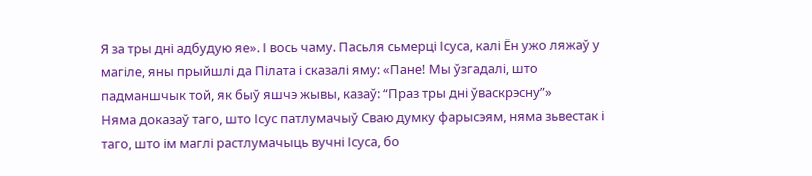Я за тры дні адбудую яе». І вось чаму. Пасьля сьмерці Ісуса, калі Ён ужо ляжаў у магіле, яны прыйшлі да Пілата і сказалі яму: «Пане! Мы ўзгадалі, што падманшчык той, як быў яшчэ жывы, казаў: “Праз тры дні ўваскрэсну”»
Няма доказаў таго, што Ісус патлумачыў Сваю думку фарысэям, няма зьвестак і таго, што ім маглі растлумачыць вучні Ісуса, бо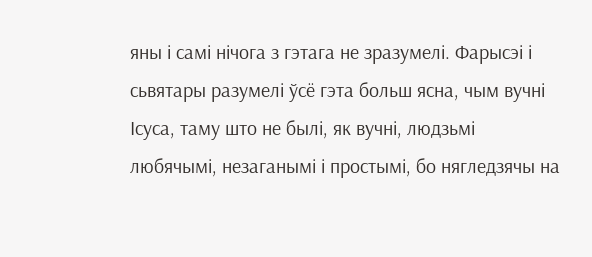яны і самі нічога з гэтага не зразумелі. Фарысэі і сьвятары разумелі ўсё гэта больш ясна, чым вучні Ісуса, таму што не былі, як вучні, людзьмі любячымі, незаганымі і простымі, бо нягледзячы на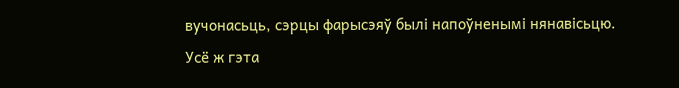вучонасьць, сэрцы фарысэяў былі напоўненымі нянавісьцю. Усё ж гэта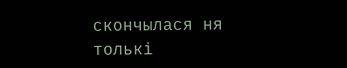скончылася ня толькі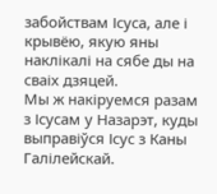забойствам Ісуса, але і крывёю, якую яны наклікалі на сябе ды на сваіх дзяцей.
Мы ж накіруемся разам з Ісусам у Назарэт, куды выправіўся Ісус з Каны Галілейскай.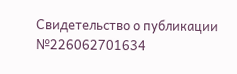Свидетельство о публикации №226062701634